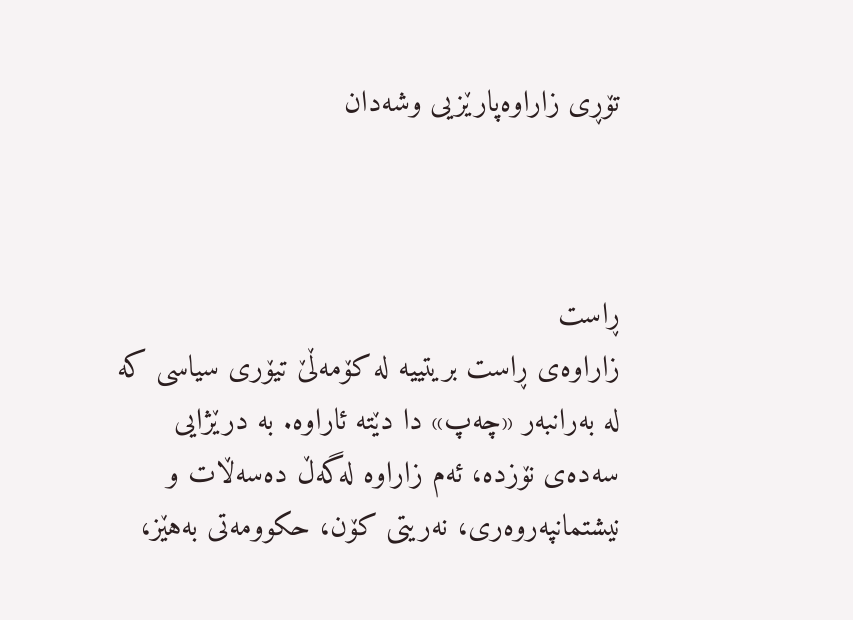تۆڕی زاراوەپارێزیی وشەدان



ڕاست
زاراوەی ڕاست بریتییە لە کۆمەڵێ تیۆری سیاسی کە لە بەرانبەر «چەپ» دا دێتە ئاراوە. بە درێژایی سەدەی نۆزدە، ئەم زاراوە لەگەڵ دەسەڵات و نیشتمانپەروەری، نەریتی کۆن، حکوومەتی بەهێز،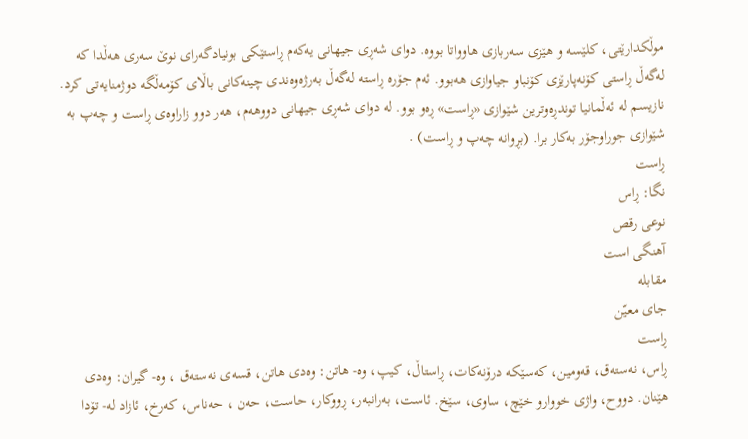موڵکدارێتی، کلێسە و هێزی سەربازی هاوواتا بووە. دوای شەڕی جیهانی یەکەم ڕاستێکی بونیادگەرای نوێ سەری هەڵدا کە لەگەڵ ڕاستی کۆنەپارێزی کۆنباو جیاوازی هەبوو. ئەم جۆرە ڕاستە لەگەڵ بەرژەوەندی چینەکانی باڵای کۆمەڵگە دوژمنایەتی کرد. نازیسم لە ئەڵمانیا توندڕەوترین شێوازی «ڕاست» ڕەو بوو. لە دوای شەڕی جیهانی دووهەم، هەر دوو زاراوەی ڕاست و چەپ بە شێوازی جوراوجۆر بەکار برا. (بڕوانە چەپ و ڕاست) .
ڕاست
نگا: ڕاس
نوعی رقص
آهنگی است
مقابله
جای معیّن
ڕاست
ڕاس، نەستەق، قەومین، کەسێکه درۆنەکات، ڕاستاڵ، کیپ، وە- هاتن: وەدی هاتن، قسەی نەستەق ، وه- گیران: وەدی هێنان. دووح، واژی خووارو خێچ، ساوی، سێخ. ئاست، بەرانبەر، ڕووکار، حاست، حەن ، حەناس، کەرخ، ئازاد له- تۆدا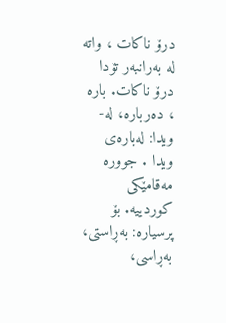درۆ ناکات ، واته له بەرانبەر تۆدا درۆ ناکات. باره ، دەرباره، له- ویدا: لەبارەی ویدا . جووره مەقامێکی کوردییە. بۆ پرسیارە: بەڕاستی، بەڕاسی،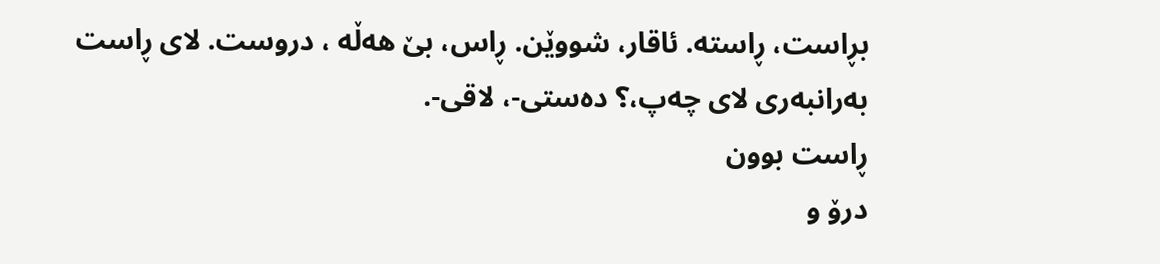بڕاست، ڕاسته. ئاقار، شووێن. ڕاس، بێ هەڵه ، دروست. لای ڕاست بەرانبەری لای چەپ،؟ دەستی-، لاقی-.
ڕاست بوون
درۆ و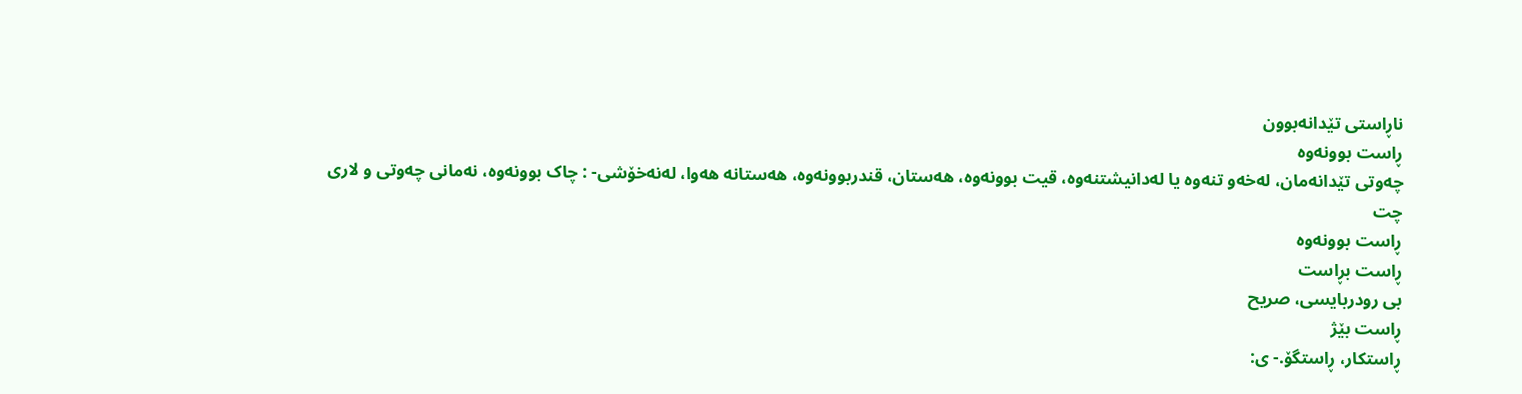ناڕاستی تێدانەبوون
ڕاست بوونەوه
چەوتی تێدانەمان، لەخەو تنەوه یا لەدانیشتنەوه، قیت بوونەوه، هەستان، قندربوونەوه، هەستانه هەوا، لەنەخۆشی- : چاک بوونەوه، نەمانی چەوتی و لاری چت
ڕاست بوونەوە
ڕاست بڕاست
بی رودربایسی، صریح
ڕاست بێژ
ڕاستکار، ڕاستگۆ.- ی: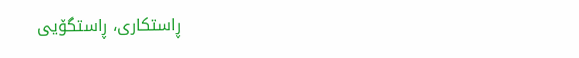ڕاستکاری، ڕاستگۆیی